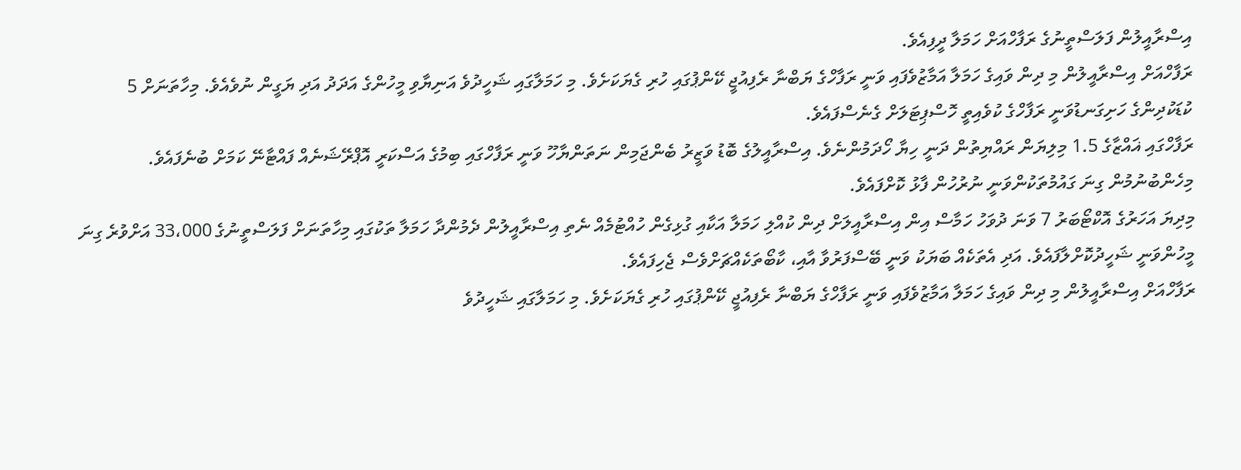އިސްރާއީލުން ފަލަސްތީނުގެ ރަފާހްއަށް ހަމަލާ ދީފިއެވެ.
ރަފާހްއަށް އިސްރާއީލުން މި ދިން ވައިގެ ހަމަލާ އަމާޒުވެފައި ވަނީ ރަފާހްގެ ޔަބްނާ ރެފިއުޖީ ކޭންޕުގައި ހުރި ގެޔަކަށެވެ. މި ހަމަލާގައި ޝަހީދުވެ އަނިޔާވި މީހުންގެ އަދަދު އަދި ޔަގީން ނުވެއެވެ. މިހާތަނަށް 5 ކުޑަކުދިންގެ ހަށިގަނޑުވަނީ ރަފާހްގެ ކުވެއިތީ ހޮސްޕިޓަލަށް ގެނެސްފައެވެ.
ރަފާހްގައި ޣައްޒާގެ 1.5 މިލިޔަން ރައްޔިތުން ދަނީ ހިޔާ ހޯދަމުންނެވެ. އިސްރާއީލުގެ ބޮޑު ވަޒީރު ބެންޖަމިން ނަތަންޔާހޫ ވަނީ ރަފާހްގައި ބިމުގެ އަސްކަރީ އޮޕްރޭޝަނެއް ފައްޓާނޭ ކަމަށް ބުނެފައެވެ. މިހެންބުނުމުން ގިނަ ގައުމުތަކުންވަނީ ނުރުހުން ފާޅު ކޮށްފައެވެ.
މިދިޔަ އަހަރުގެ އޮކްޓޯބަރު 7 ވަނަ ދުވަހު ހަމާސް އިން އިސްރާއީލަށް ދިން ކުއްލި ހަމަލާ އަކާއި ގުޅިގެން ހުއްޓުމެއް ނެތި އިސްރާއީލުން ދެމުންދާ ހަމަލާ ތަކުގައި މިހާތަނަށް ފަލަސްތީނުގެ 33،000 އަށްވުރެ ގިނަ މީހުންވަނީ ޝަހީދުކޮށްލާފައެވެ. އަދި އެތަކެއް ބަޔަކު ވަނީ ބޭސްފަރުވާ އާއި، ކާބޯތަކެއްޗަށްވެސް ޖެހިފައެވެ.
ރަފާހްއަށް އިސްރާއީލުން މި ދިން ވައިގެ ހަމަލާ އަމާޒުވެފައި ވަނީ ރަފާހްގެ ޔަބްނާ ރެފިއުޖީ ކޭންޕުގައި ހުރި ގެޔަކަށެވެ. މި ހަމަލާގައި ޝަހީދުވެ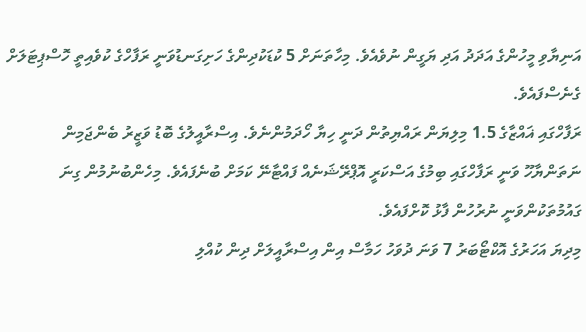އަނިޔާވި މީހުންގެ އަދަދު އަދި ޔަގީން ނުވެއެވެ. މިހާތަނަށް 5 ކުޑަކުދިންގެ ހަށިގަނޑުވަނީ ރަފާހްގެ ކުވެއިތީ ހޮސްޕިޓަލަށް ގެނެސްފައެވެ.
ރަފާހްގައި ޣައްޒާގެ 1.5 މިލިޔަން ރައްޔިތުން ދަނީ ހިޔާ ހޯދަމުންނެވެ. އިސްރާއީލުގެ ބޮޑު ވަޒީރު ބެންޖަމިން ނަތަންޔާހޫ ވަނީ ރަފާހްގައި ބިމުގެ އަސްކަރީ އޮޕްރޭޝަނެއް ފައްޓާނޭ ކަމަށް ބުނެފައެވެ. މިހެންބުނުމުން ގިނަ ގައުމުތަކުންވަނީ ނުރުހުން ފާޅު ކޮށްފައެވެ.
މިދިޔަ އަހަރުގެ އޮކްޓޯބަރު 7 ވަނަ ދުވަހު ހަމާސް އިން އިސްރާއީލަށް ދިން ކުއްލި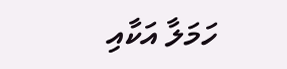ހަމަލާ އަކާއި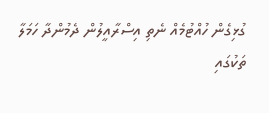ގުޅިގެން ހުއްޓުމެއް ނެތި އިސްރާއީލުން ދެމުންދާ ހަމަލާ ތަކުގައި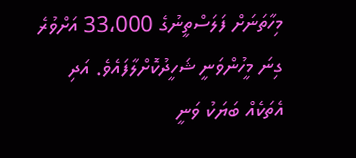މިހާތަނަށް ފަލަސްތީނުގެ 33،000 އަށްވުރެ ގިނަ މީހުންވަނީ ޝަހީދުކޮށްލާފައެވެ. އަދި އެތަކެއް ބަޔަކު ވަނީ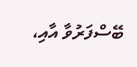ބޭސްފަރުވާ އާއި،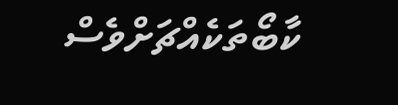ކާބޯތަކެއްޗަށްވެސް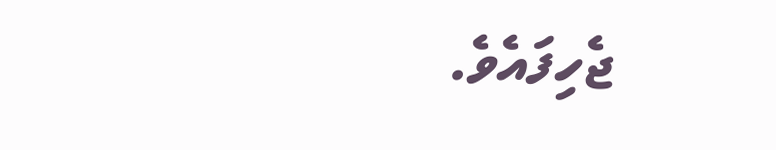ޖެހިފައެވެ.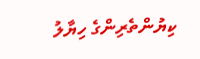ކިޔުންތެރިންގެ ހިޔާލު